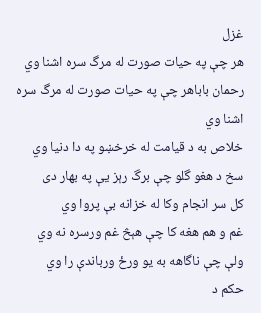غزل
هر چې په حيات صورت له مرگ سره اشنا وي
رحمان باباهر چې په حيات صورت له مرگ سره اشنا وي
خلاص به د قيامت له خرخښو په دا دنيا وي
سخ د هغو گلو چې برگ رېز يې په بهار دی
کل سر انجام وکا له خزانه بې پروا وي
غم و هم هغه کا چې هېڅ غم ورسره نه وي
ولې چې ناگاهه به يو ورځ ورباندې را وي
حکم د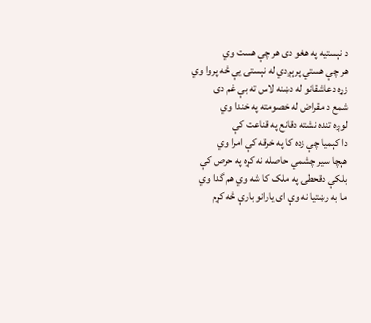د نېستيه په هغو دی هر چې هست وي
هر چې هستي پرېږدي له نېستۍ يې څه پروا وي
زړه دعاشقانو له دښنه لاس ته بې غم دی
شمع د مقراض له خصومته په خندا وي
لوږه تنده نشته دقانع په قناعت کې
دا کېميا چې زده کا په خرقه کې امرا وي
هېچا سير چشمي حاصله نه کړه په حرص کې
بلکې دقحطۍ په ملک کا شه وي هم گدا وي
ما به رښتيا نه وې ای يارانو بارې څه کړم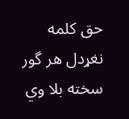حق کلمه نغړدل هر گور سخته بلا وي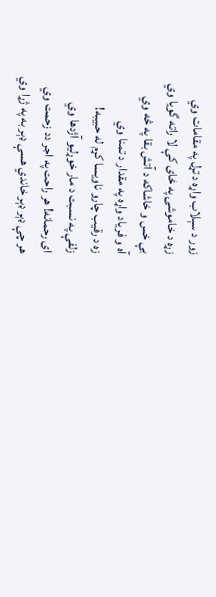زور د سېلاب واړه د تړل په مقامات وي
زړه د خاموشۍ په ځای کې لا راته گويا وي
بې خس و خاشاکه د آتش بقا په څه وي
آه و فرياد واړه په مقدار د تمنا وي
زه د رقيب چارو ناويسا کړم له حبيبه!
زلفې په نسبت د مار خوړليو آژدها وي
ای رحمانه! هر راحت په اجر دد زحمت وي
هر چې ډېر ډېر خاندي هسې ډېر به په ژړا وي